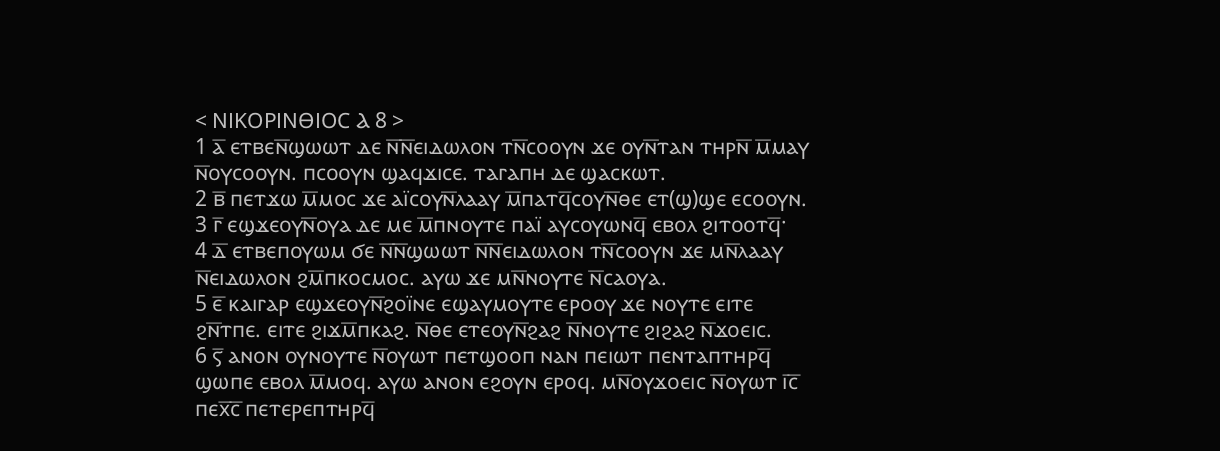< ⲚⲒⲔⲞⲢⲒⲚⲐⲒⲞⲤ Ⲁ 8 >
1 ⲁ̅ ⲉⲧⲃⲉⲛ̅ϣⲱⲱⲧ ⲇⲉ ⲛ̅ⲛ̅ⲉⲓⲇⲱⲗⲟⲛ ⲧⲛ̅ⲥⲟⲟⲩⲛ ϫⲉ ⲟⲩⲛ̅ⲧⲁⲛ ⲧⲏⲣⲛ̅ ⲙ̅ⲙⲁⲩ ⲛ̅ⲟⲩⲥⲟⲟⲩⲛ. ⲡⲥⲟⲟⲩⲛ ϣⲁϥϫⲓⲥⲉ. ⲧⲁⲅⲁⲡⲏ ⲇⲉ ϣⲁⲥⲕⲱⲧ.
2 ⲃ̅ ⲡⲉⲧϫⲱ ⲙ̅ⲙⲟⲥ ϫⲉ ⲁⲓ̈ⲥⲟⲩⲛ̅ⲗⲁⲁⲩ ⲙ̅ⲡⲁⲧϥ̅ⲥⲟⲩⲛ̅ⲑⲉ ⲉⲧ(ϣ)ϣⲉ ⲉⲥⲟⲟⲩⲛ.
3 ⲅ̅ ⲉϣϫⲉⲟⲩⲛ̅ⲟⲩⲁ ⲇⲉ ⲙⲉ ⲙ̅ⲡⲛⲟⲩⲧⲉ ⲡⲁⲓ̈ ⲁⲩⲥⲟⲩⲱⲛϥ̅ ⲉⲃⲟⲗ ϩⲓⲧⲟⲟⲧϥ̅·
4 ⲇ̅ ⲉⲧⲃⲉⲡⲟⲩⲱⲙ ϭⲉ ⲛ̅ⲛ̅ϣⲱⲱⲧ ⲛ̅ⲛ̅ⲉⲓⲇⲱⲗⲟⲛ ⲧⲛ̅ⲥⲟⲟⲩⲛ ϫⲉ ⲙⲛ̅ⲗⲁⲁⲩ ⲛ̅ⲉⲓⲇⲱⲗⲟⲛ ϩⲙ̅ⲡⲕⲟⲥⲙⲟⲥ. ⲁⲩⲱ ϫⲉ ⲙⲛ̅ⲛⲟⲩⲧⲉ ⲛ̅ⲥⲁⲟⲩⲁ.
5 ⲉ̅ ⲕⲁⲓⲅⲁⲣ ⲉϣϫⲉⲟⲩⲛ̅ϩⲟⲓ̈ⲛⲉ ⲉϣⲁⲩⲙⲟⲩⲧⲉ ⲉⲣⲟⲟⲩ ϫⲉ ⲛⲟⲩⲧⲉ ⲉⲓⲧⲉ ϩⲛ̅ⲧⲡⲉ. ⲉⲓⲧⲉ ϩⲓϫⲙ̅ⲡⲕⲁϩ. ⲛ̅ⲑⲉ ⲉⲧⲉⲟⲩⲛ̅ϩⲁϩ ⲛ̅ⲛⲟⲩⲧⲉ ϩⲓϩⲁϩ ⲛ̅ϫⲟⲉⲓⲥ.
6 ⲋ̅ ⲁⲛⲟⲛ ⲟⲩⲛⲟⲩⲧⲉ ⲛ̅ⲟⲩⲱⲧ ⲡⲉⲧϣⲟⲟⲡ ⲛⲁⲛ ⲡⲉⲓⲱⲧ ⲡⲉⲛⲧⲁⲡⲧⲏⲣϥ̅ ϣⲱⲡⲉ ⲉⲃⲟⲗ ⲙ̅ⲙⲟϥ. ⲁⲩⲱ ⲁⲛⲟⲛ ⲉϩⲟⲩⲛ ⲉⲣⲟϥ. ⲙⲛ̅ⲟⲩϫⲟⲉⲓⲥ ⲛ̅ⲟⲩⲱⲧ ⲓ̅ⲥ̅ ⲡⲉⲭ̅ⲥ̅ ⲡⲉⲧⲉⲣⲉⲡⲧⲏⲣϥ̅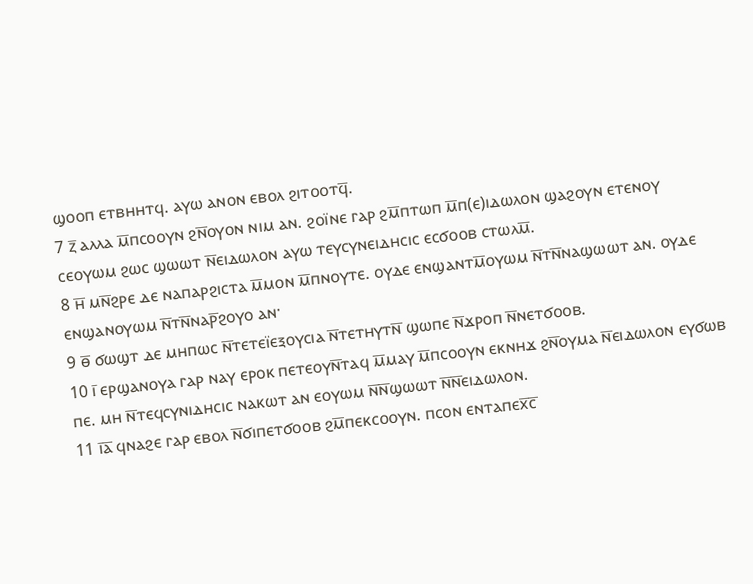ϣⲟⲟⲡ ⲉⲧⲃⲏⲏⲧϥ. ⲁⲩⲱ ⲁⲛⲟⲛ ⲉⲃⲟⲗ ϩⲓⲧⲟⲟⲧϥ̅.
7 ⲍ̅ ⲁⲗⲗⲁ ⲙ̅ⲡⲥⲟⲟⲩⲛ ϩⲛ̅ⲟⲩⲟⲛ ⲛⲓⲙ ⲁⲛ. ϩⲟⲓ̈ⲛⲉ ⲅⲁⲣ ϩⲙ̅ⲡⲧⲱⲡ ⲙ̅ⲡ(ⲉ)ⲓⲇⲱⲗⲟⲛ ϣⲁϩⲟⲩⲛ ⲉⲧⲉⲛⲟⲩ ⲥⲉⲟⲩⲱⲙ ϩⲱⲥ ϣⲱⲱⲧ ⲛ̅ⲉⲓⲇⲱⲗⲟⲛ ⲁⲩⲱ ⲧⲉⲩⲥⲩⲛⲉⲓⲇⲏⲥⲓⲥ ⲉⲥϭⲟⲟⲃ ⲥⲧⲱⲗⲙ̅.
8 ⲏ̅ ⲙⲛ̅ϩⲣⲉ ⲇⲉ ⲛⲁⲡⲁⲣϩⲓⲥⲧⲁ ⲙ̅ⲙⲟⲛ ⲙ̅ⲡⲛⲟⲩⲧⲉ. ⲟⲩⲇⲉ ⲉⲛϣⲁⲛⲧⲙ̅ⲟⲩⲱⲙ ⲛ̅ⲧⲛ̅ⲛⲁϣⲱⲱⲧ ⲁⲛ. ⲟⲩⲇⲉ ⲉⲛϣⲁⲛⲟⲩⲱⲙ ⲛ̅ⲧⲛ̅ⲛⲁⲣ̅ϩⲟⲩⲟ ⲁⲛ·
9 ⲑ̅ ϭⲱϣⲧ ⲇⲉ ⲙⲏⲡⲱⲥ ⲛ̅ⲧⲉⲧⲉⲓ̈ⲉⲝⲟⲩⲥⲓⲁ ⲛ̅ⲧⲉⲧⲏⲩⲧⲛ̅ ϣⲱⲡⲉ ⲛ̅ϫⲣⲟⲡ ⲛ̅ⲛⲉⲧϭⲟⲟⲃ.
10 ⲓ̅ ⲉⲣϣⲁⲛⲟⲩⲁ ⲅⲁⲣ ⲛⲁⲩ ⲉⲣⲟⲕ ⲡⲉⲧⲉⲟⲩⲛ̅ⲧⲁϥ ⲙ̅ⲙⲁⲩ ⲙ̅ⲡⲥⲟⲟⲩⲛ ⲉⲕⲛⲏϫ ϩⲛ̅ⲟⲩⲙⲁ ⲛ̅ⲉⲓⲇⲱⲗⲟⲛ ⲉⲩϭⲱⲃ ⲡⲉ. ⲙⲏ ⲛ̅ⲧⲉϥⲥⲩⲛⲓⲇⲏⲥⲓⲥ ⲛⲁⲕⲱⲧ ⲁⲛ ⲉⲟⲩⲱⲙ ⲛ̅ⲛ̅ϣⲱⲱⲧ ⲛ̅ⲛ̅ⲉⲓⲇⲱⲗⲟⲛ.
11 ⲓ̅ⲁ̅ ϥⲛⲁϩⲉ ⲅⲁⲣ ⲉⲃⲟⲗ ⲛ̅ϭⲓⲡⲉⲧϭⲟⲟⲃ ϩⲙ̅ⲡⲉⲕⲥⲟⲟⲩⲛ. ⲡⲥⲟⲛ ⲉⲛⲧⲁⲡⲉⲭ̅ⲥ̅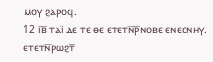ⲙⲟⲩ ϩⲁⲣⲟϥ.
12 ⲓ̅ⲃ̅ ⲧⲁⲓ̈ ⲇⲉ ⲧⲉ ⲑⲉ ⲉⲧⲉⲧⲛ̅ⲣ̅ⲛⲟⲃⲉ ⲉⲛⲉⲥⲛⲏⲩ. ⲉⲧⲉⲧⲛ̅ⲣⲱϩⲧ̅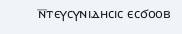ⲛ̅ⲧⲉⲩⲥⲩⲛⲓⲇⲏⲥⲓⲥ ⲉⲥϭⲟⲟⲃ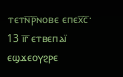ⲧⲉⲧⲛ̅ⲣ̅ⲛⲟⲃⲉ ⲉⲡⲉⲭ̅ⲥ̅·
13 ⲓ̅ⲅ̅ ⲉⲧⲃⲉⲡⲁⲓ̈ ⲉϣϫⲉⲟⲩϩⲣⲉ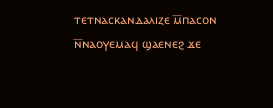ⲧⲉⲧⲛⲁⲥⲕⲁⲛⲇⲁⲗⲓⲍⲉ ⲙ̅ⲡⲁⲥⲟⲛ ⲛ̅ⲛⲁⲟⲩⲉⲙⲁϥ ϣⲁⲉⲛⲉϩ ϫⲉ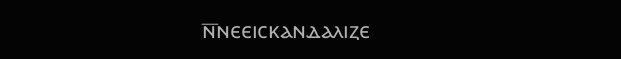ⲛ̅ⲛⲉⲉⲓⲥⲕⲁⲛⲇⲁⲗⲓⲍⲉ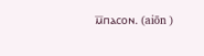ⲙ̅ⲡⲁⲥⲟⲛ. (aiōn )